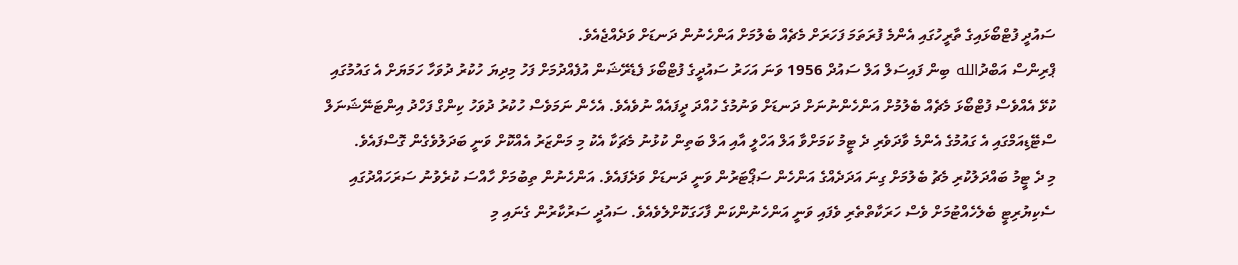ސައުދީ ފުޓްބޯޅައިގެ ތާރީހުގައި އެންމެ ފުރަތަމަ ފަހަރަށް މެޗެއް ބެލުމަށް އަންހެނުން ދަނޑަށް ވަދެއްޖެއެވެ.
ޕްރިންސް އަބްދުالله ބިން ފައިސަލް އަލް ސައުދް 1956 ވަނަ އަހަރު ސައުދީގެ ފުޓްބޯޅަ ފެޑެރޭޝަން އުފެއްދުމަށް ފަހު މިދިޔަ ހުކުރު ދުވަހާ ހަމަޔަށް އެ ގައުމުގައި ކުޅޭ އެއްވެސް ފުޓްބޯޅަ މެޗެއް ބެލުމުށް އަންހެންނުނަށް ދަނޑަށް ވަނުމުގެ ހުއްދަ ދީފައެއް ނުވެއެވެ. އެހެން ނަމަވެސް ހުކުރު ދުވަހު ކިންގް ފަހްދު އިންޓަނޭޝަނަލް ސްޓޭޑިއަމްގައި އެ ގައުމުގެ އެންމެ ވާދަވެރި ދެ ޓީމު ކަމަށްވާ އަލް އަހްލީ އާއި އަލް ބަތިން ކުޅުނު މެޗަކާ އެކު މި މަންޒަރު އެއްކޮށް ވަނީ ބަދަލުވެގެން ގޮސްފައެވެ.
މި ދެ ޓީމު ބައްދަލުކުރި މެޗު ބެލުމަށް ގިނަ އަދަދެއްގެ އަންހެން ސަޕޯޓަރުން ވަނީ ދަނޑަށް ވަދެފައެވެ. އަންހެނުން ތިބުމަށް ހާއްސަ ކުރެވުނު ސަރަހައްދުގައި ސެކިޔުރިޓީ ބެލެހެއްޓުމަށް ވެސް ހަރަކާތްތެރި ވެފައި ވަނީ އަންހެނުންކަން ފާހަގަކޮށްލެވެއެވެ. ސައުދީ ސަރުކާރުން ގެނައި މި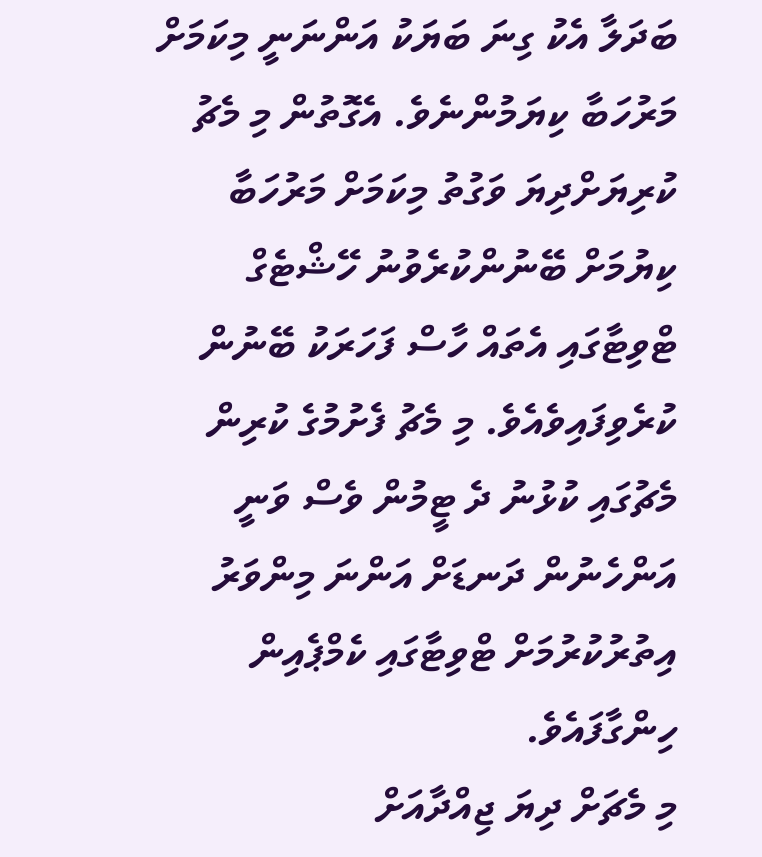ބަދަލާ އެކު ގިނަ ބަޔަކު އަންނަނީ މިކަމަށް މަރުހަބާ ކިޔަމުންނެވެ. އެގޮތުން މި މެޗު ކުރިޔަށްދިޔަ ވަގުތު މިކަމަށް މަރުހަބާ ކިޔުމަށް ބޭނުންކުރެވުނު ހޭޝްޓެގް ޓްވިޓާގައި އެތައް ހާސް ފަހަރަކު ބޭނުން ކުރެވިފައިވެއެވެ. މި މެޗު ފެށުމުގެ ކުރިން މެޗުގައި ކުޅުނު ދެ ޓީމުން ވެސް ވަނީ އަންހެނުން ދަނޑަށް އަންނަ މިންވަރު އިތުރުކުރުމަށް ޓްވިޓާގައި ކެމްޕެއިން ހިންގާފައެވެ.
މި މެޗަށް ދިޔަ ޖިއްދާއަށް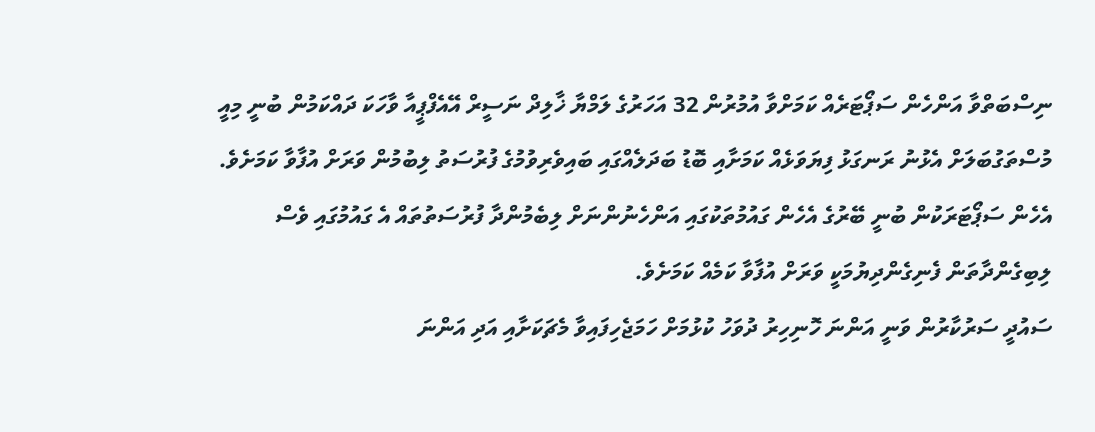ނިސްބަތްވާ އަންހެން ސަޕޯޓަރެއް ކަމަށްވާ އުމުރުން 32 އަހަރުގެ ލަމްޔާ ޚާލިދް ނަސީރް އޭއެފްޕީއާ ވާހަކަ ދައްކަމުން ބުނީ މިއީ މުސްތަގުބަލަށް އެޅުނު ރަނގަޅު ފިޔަވަޅެއް ކަމަށާއި ބޮޑު ބަދަލެއްގައި ބައިވެރިވުމުގެ ފުރުސަތު ލިބުމުން ވަރަށް އުފާވާ ކަމަށެވެ. އެހެން ސަޕޯޓަރަކުން ބުނީ ބޭރުގެ އެހެން ގައުމުތަކުގައި އަންހެނުންނަށް ލިބެމުންދާ ފުރުސަތުތައް އެ ގައުމުގައި ވެސް ލިބިގެންދާތަން ފެނިގެންދިޔުމަކީ ވަރަށް އުފާވާ ކަމެއް ކަމަށެވެ.
ސައުދީ ސަރުކާރުން ވަނީ އަންނަ ހޮނިހިރު ދުވަހު ކުޅުމަށް ހަމަޖެހިފައިވާ މެޗަކަށާއި އަދި އަންނަ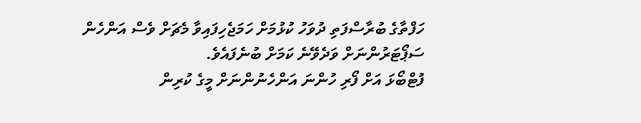ހަފްތާގެ ބުރާސްފަތި ދުވަހު ކުޅުމަށް ހަމަޖެހިފައިވާ މެޗަށް ވެސް އަންހެން ސަޕޯޓަރުންނަށް ވަދެވޭނެ ކަމަށް ބުނެފައެވެ.
ފުޓްބޯޅަ އަށް ފޯރި ހުންނަ އަންހެނުންނަށް މީގެ ކުރިން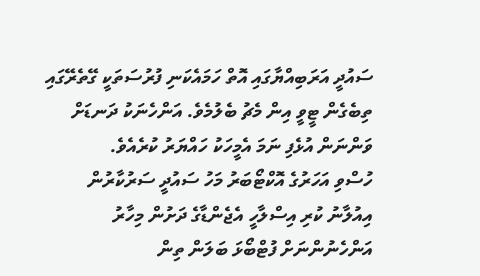ސައުދީ އަރަބިއްޔާގައި އޮތް ހަމައެކަނި ފުރުސަތަކީ ގޭތެރޭގައި ތިބެގެން ޓީވީ އިން މެޗު ބެލުމެވެ. އަންހެނަކު ދަނޑަށް ވަންނަން އުޅެފި ނަމަ އެމީހަކު ހައްޔަރު ކުރެއެވެ.
ހުސްވި އަހަރުގެ އޮކްޓޯބަރު މަހު ސައުދީ ސަރުކާރުން އިއުލާނު ކުރި އިސްލާހީ އެޖެންޑާގެ ދަށުން މިހާރު އަންހެނުންނަށް ފުޓްބޯޅަ ބަލަން ތިން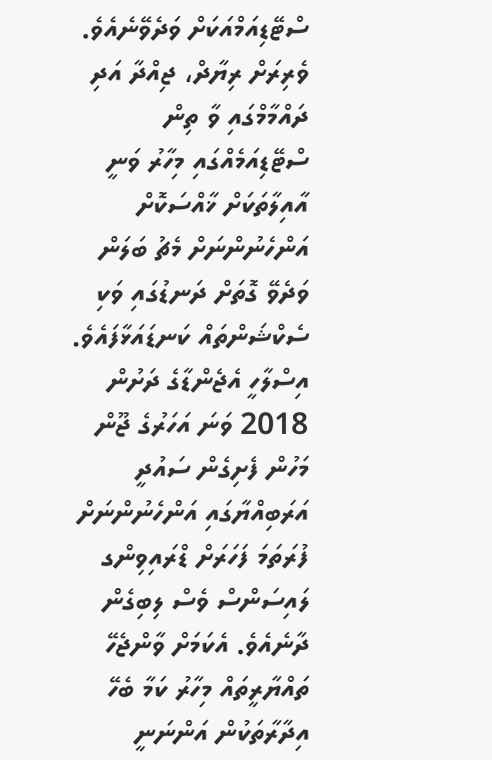ސްޓޭޑިއަމްއަކަށް ވަދެވޭނެއެވެ. ވެރިރަށް ރިޔާދް، ޖިއްދާ އަދި ދައްމާމްގައި ވާ ތިން ސްޓޭޑިއަމެއްގައި މިހާރު ވަނީ އާއިލާތަކަށް ޚާއްސަކޮށް އަންހެނުންނަށް މެޗު ބަލަން ވަދެވޭ ގޮތަށް ދަނޑުގައި ވަކި ސެކްޝަންތައް ކަނޑައަޅާފައެވެ.
އިސްލާހީ އެޖެންޑާގެ ދަށުން 2018 ވަނަ އަހަރުގެ ޖޫން މަހުން ފެށިގެން ސައުދީ އަރަބިއްޔާގައި އަންހެނުންނަށް ފުރަތަމަ ފަހަރަށް ޑްރައިވިންގ ލައިސަންސް ވެސް ލިބިގެން ދާނެއެވެ. އެކަމަށް ވާންޖެހޭ ތައްޔާރީތައް މިހާރު ކަމާ ބެހޭ އިދާރާތަކުން އަންނަނީ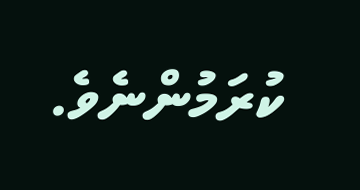ކުރަމުންނެވެ.